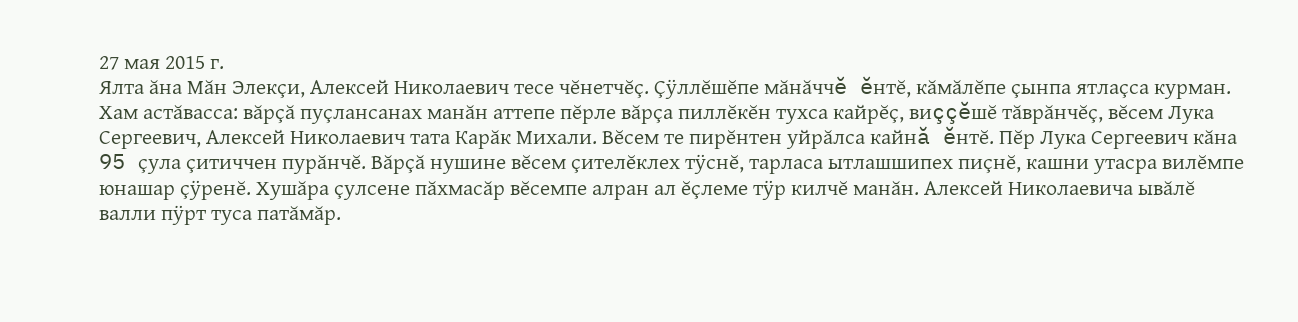27 мая 2015 г.
Ялта ăна Мăн Элекçи, Алексей Николаевич тесе чĕнетчĕç. Çÿллĕшĕпе мăнăччĕ ĕнтĕ, кăмăлĕпе çынпа ятлаçса курман. Хам астăвасса: вăрçă пуçлансанах манăн аттепе пĕрле вăрçа пиллĕкĕн тухса кайрĕç, виççĕшĕ тăврăнчĕç, вĕсем Лука Сергеевич, Алексей Николаевич тата Карăк Михали. Вĕсем те пирĕнтен уйрăлса кайнă ĕнтĕ. Пĕр Лука Сергеевич кăна 95 çула çитиччен пурăнчĕ. Вăрçă нушине вĕсем çителĕклех тÿснĕ, тарласа ытлашшипех пиçнĕ, кашни утасра вилĕмпе юнашар çÿренĕ. Хушăра çулсене пăхмасăр вĕсемпе алран ал ĕçлеме тÿр килчĕ манăн. Алексей Николаевича ывăлĕ валли пÿрт туса патăмăр.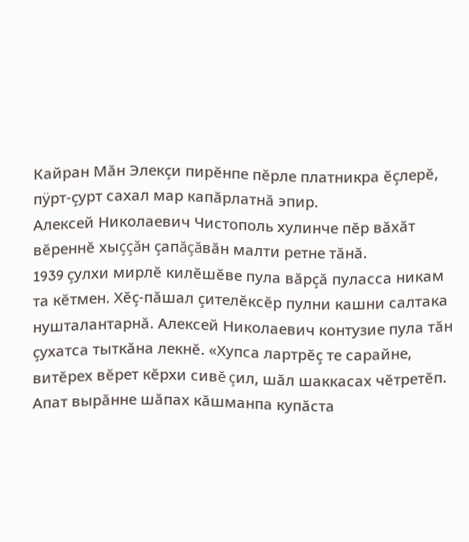Кайран Мăн Элекçи пирĕнпе пĕрле платникра ĕçлерĕ, пÿрт-çурт сахал мар капăрлатнă эпир.
Алексей Николаевич Чистополь хулинче пĕр вăхăт вĕреннĕ хыççăн çапăçăвăн малти ретне тăнă.
1939 çулхи мирлĕ килĕшĕве пула вăрçă пуласса никам та кĕтмен. Хĕç-пăшал çителĕксĕр пулни кашни салтака нушталантарнă. Алексей Николаевич контузие пула тăн çухатса тыткăна лекнĕ. «Хупса лартрĕç те сарайне, витĕрех вĕрет кĕрхи сивĕ çил, шăл шаккасах чĕтретĕп. Апат вырăнне шăпах кăшманпа купăста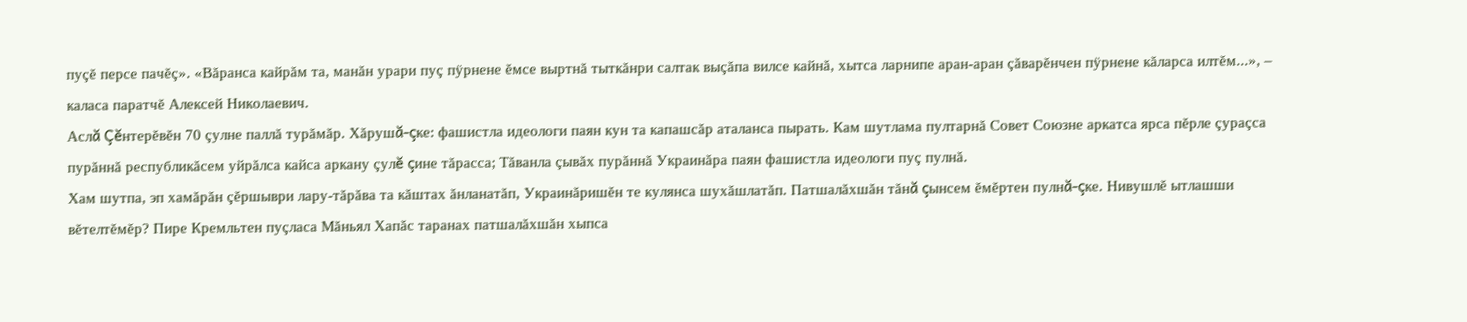пуçĕ персе пачĕç». «Вăранса кайрăм та, манăн урари пуç пÿрнене ĕмсе выртнă тыткăнри салтак выçăпа вилсе кайнă, хытса ларнипе аран-аран çăварĕнчен пÿрнене кăларса илтĕм...», – каласа паратчĕ Алексей Николаевич.
Аслă Çĕнтерĕвĕн 70 çулне паллă турăмăр. Хăрушă-çке: фашистла идеологи паян кун та капашсăр аталанса пырать. Кам шутлама пултарнă Совет Союзне аркатса ярса пĕрле çураçса пурăннă республикăсем уйрăлса кайса аркану çулĕ çине тăрасса; Тăванла çывăх пурăннă Украинăра паян фашистла идеологи пуç пулнă.
Хам шутпа, эп хамăрăн çĕршыври лару-тăрăва та кăштах ăнланатăп, Украинăришĕн те кулянса шухăшлатăп. Патшалăхшăн тăнă çынсем ĕмĕртен пулнă-çке. Нивушлĕ ытлашши вĕтелтĕмĕр? Пире Кремльтен пуçласа Мăньял Хапăс таранах патшалăхшăн хыпса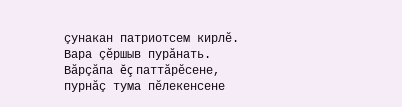çунакан патриотсем кирлĕ. Вара çĕршыв пурăнать. Вăрçăпа ĕç паттăрĕсене, пурнăç тума пĕлекенсене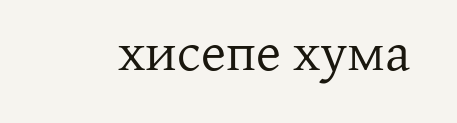хисепе хума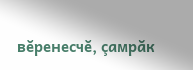вĕренесчĕ, çамрăк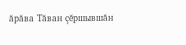ăрăва Тăван çĕршывшăн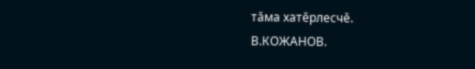тăма хатĕрлесчĕ.
В.КОЖАНОВ.